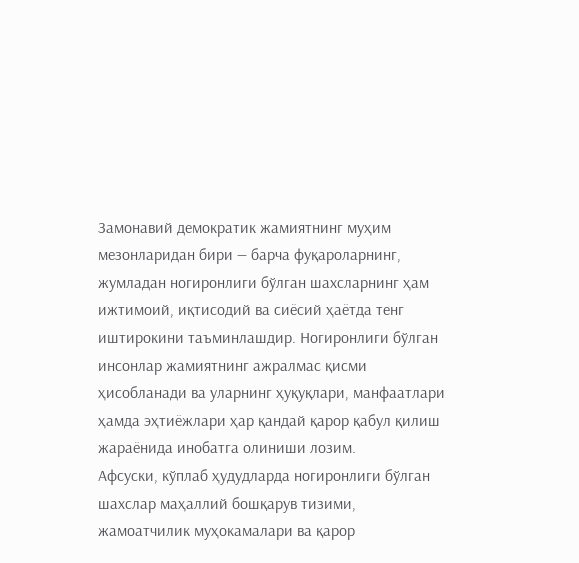Замонавий демократик жамиятнинг муҳим мезонларидан бири — барча фуқароларнинг, жумладан ногиронлиги бўлган шахсларнинг ҳам ижтимоий, иқтисодий ва сиёсий ҳаётда тенг иштирокини таъминлашдир. Ногиронлиги бўлган инсонлар жамиятнинг ажралмас қисми ҳисобланади ва уларнинг ҳуқуқлари, манфаатлари ҳамда эҳтиёжлари ҳар қандай қарор қабул қилиш жараёнида инобатга олиниши лозим.
Афсуски, кўплаб ҳудудларда ногиронлиги бўлган шахслар маҳаллий бошқарув тизими, жамоатчилик муҳокамалари ва қарор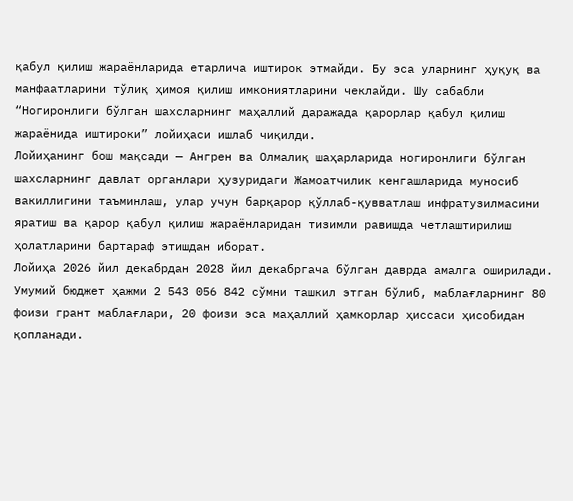қабул қилиш жараёнларида етарлича иштирок этмайди. Бу эса уларнинг ҳуқуқ ва манфаатларини тўлиқ ҳимоя қилиш имкониятларини чеклайди. Шу сабабли “Ногиронлиги бўлган шахсларнинг маҳаллий даражада қарорлар қабул қилиш жараёнида иштироки” лойиҳаси ишлаб чиқилди.
Лойиҳанинг бош мақсади — Ангрен ва Олмалиқ шаҳарларида ногиронлиги бўлган шахсларнинг давлат органлари ҳузуридаги Жамоатчилик кенгашларида муносиб вакиллигини таъминлаш, улар учун барқарор қўллаб-қувватлаш инфратузилмасини яратиш ва қарор қабул қилиш жараёнларидан тизимли равишда четлаштирилиш ҳолатларини бартараф этишдан иборат.
Лойиҳа 2026 йил декабрдан 2028 йил декабргача бўлган даврда амалга оширилади. Умумий бюджет ҳажми 2 543 056 842 сўмни ташкил этган бўлиб, маблағларнинг 80 фоизи грант маблағлари, 20 фоизи эса маҳаллий ҳамкорлар ҳиссаси ҳисобидан қопланади.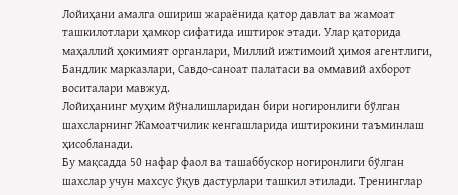Лойиҳани амалга ошириш жараёнида қатор давлат ва жамоат ташкилотлари ҳамкор сифатида иштирок этади. Улар қаторида маҳаллий ҳокимият органлари, Миллий ижтимоий ҳимоя агентлиги, Бандлик марказлари, Савдо-саноат палатаси ва оммавий ахборот воситалари мавжуд.
Лойиҳанинг муҳим йўналишларидан бири ногиронлиги бўлган шахсларнинг Жамоатчилик кенгашларида иштирокини таъминлаш ҳисобланади.
Бу мақсадда 50 нафар фаол ва ташаббускор ногиронлиги бўлган шахслар учун махсус ўқув дастурлари ташкил этилади. Тренинглар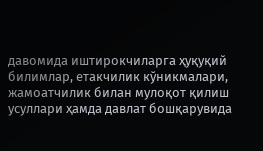давомида иштирокчиларга ҳуқуқий билимлар, етакчилик кўникмалари, жамоатчилик билан мулоқот қилиш усуллари ҳамда давлат бошқарувида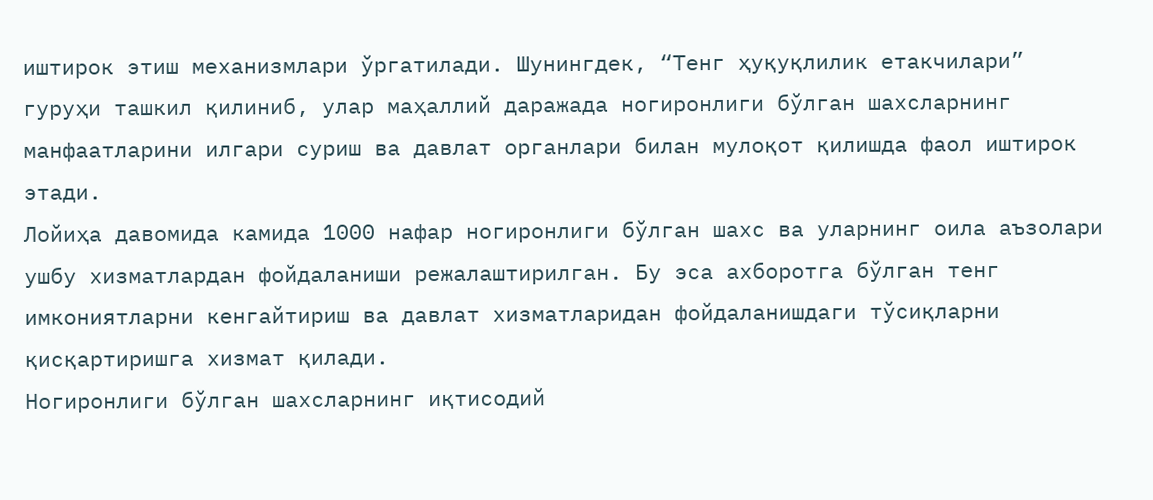иштирок этиш механизмлари ўргатилади. Шунингдек, “Тенг ҳуқуқлилик етакчилари” гуруҳи ташкил қилиниб, улар маҳаллий даражада ногиронлиги бўлган шахсларнинг манфаатларини илгари суриш ва давлат органлари билан мулоқот қилишда фаол иштирок этади.
Лойиҳа давомида камида 1000 нафар ногиронлиги бўлган шахс ва уларнинг оила аъзолари ушбу хизматлардан фойдаланиши режалаштирилган. Бу эса ахборотга бўлган тенг имкониятларни кенгайтириш ва давлат хизматларидан фойдаланишдаги тўсиқларни қисқартиришга хизмат қилади.
Ногиронлиги бўлган шахсларнинг иқтисодий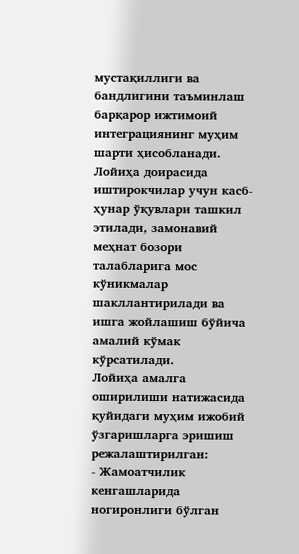мустақиллиги ва бандлигини таъминлаш барқарор ижтимоий интеграциянинг муҳим шарти ҳисобланади. Лойиҳа доирасида иштирокчилар учун касб-ҳунар ўқувлари ташкил этилади, замонавий меҳнат бозори талабларига мос кўникмалар шакллантирилади ва ишга жойлашиш бўйича амалий кўмак кўрсатилади.
Лойиҳа амалга оширилиши натижасида қуйидаги муҳим ижобий ўзгаришларга эришиш режалаштирилган:
- Жамоатчилик кенгашларида ногиронлиги бўлган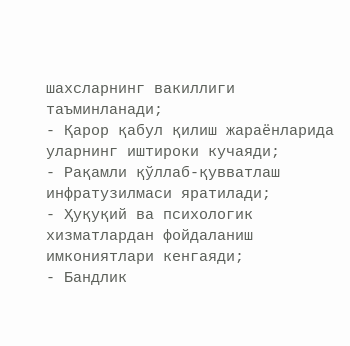шахсларнинг вакиллиги таъминланади;
- Қарор қабул қилиш жараёнларида уларнинг иштироки кучаяди;
- Рақамли қўллаб-қувватлаш инфратузилмаси яратилади;
- Ҳуқуқий ва психологик хизматлардан фойдаланиш имкониятлари кенгаяди;
- Бандлик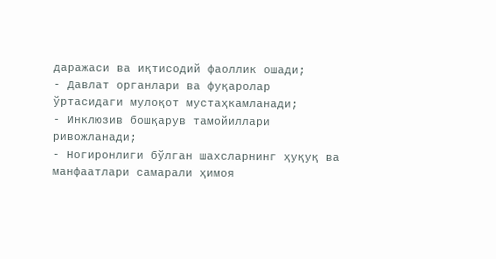даражаси ва иқтисодий фаоллик ошади;
- Давлат органлари ва фуқаролар ўртасидаги мулоқот мустаҳкамланади;
- Инклюзив бошқарув тамойиллари ривожланади;
- Ногиронлиги бўлган шахсларнинг ҳуқуқ ва манфаатлари самарали ҳимоя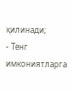қилинади;
- Тенг имкониятларга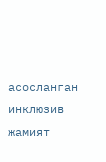асосланган инклюзив жамият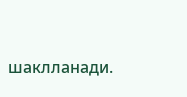шаклланади.